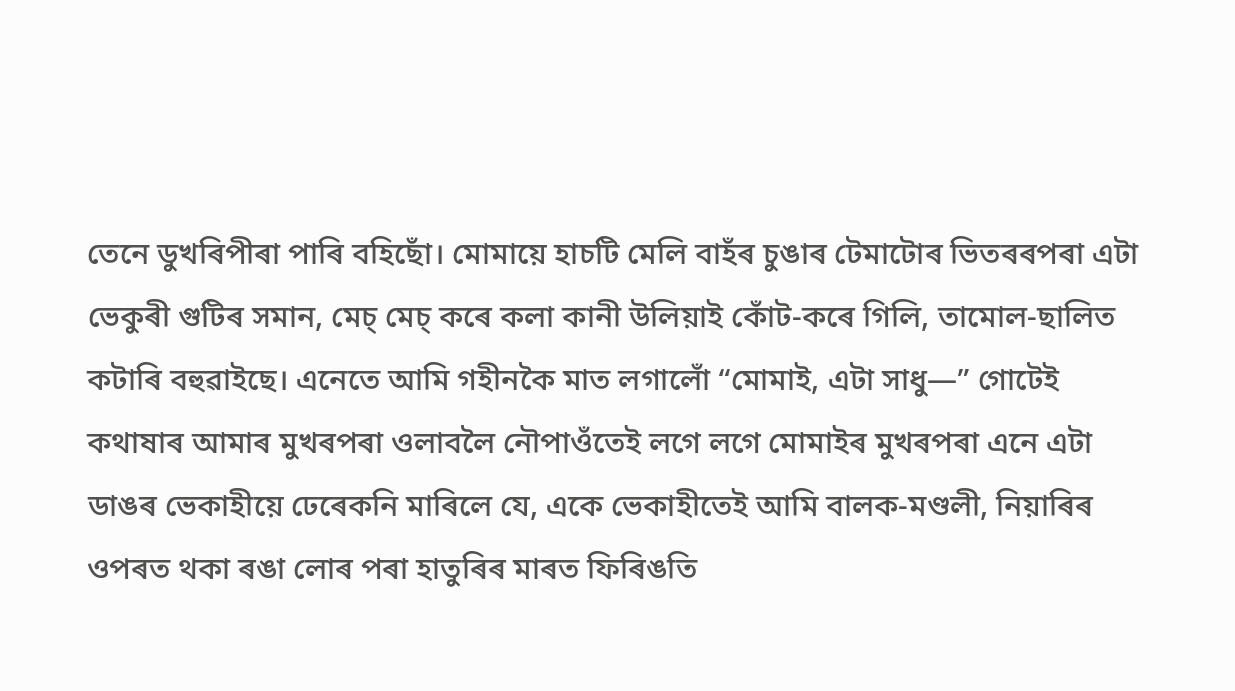তেনে ডুখৰিপীৰা পাৰি বহিছোঁ। মোমায়ে হাচটি মেলি বাহঁৰ চুঙাৰ টেমাটোৰ ভিতৰৰপৰা এটা ভেকুৰী গুটিৰ সমান, মেচ্ মেচ্ কৰে কলা কানী উলিয়াই কোঁট-কৰে গিলি, তামোল-ছালিত কটাৰি বহুৱাইছে। এনেতে আমি গহীনকৈ মাত লগালোঁ “মোমাই, এটা সাধু—” গোটেই কথাষাৰ আমাৰ মুখৰপৰা ওলাবলৈ নৌপাওঁতেই লগে লগে মোমাইৰ মুখৰপৰা এনে এটা ডাঙৰ ভেকাহীয়ে ঢেৰেকনি মাৰিলে যে, একে ভেকাহীতেই আমি বালক-মণ্ডলী, নিয়াৰিৰ ওপৰত থকা ৰঙা লোৰ পৰা হাতুৰিৰ মাৰত ফিৰিঙতি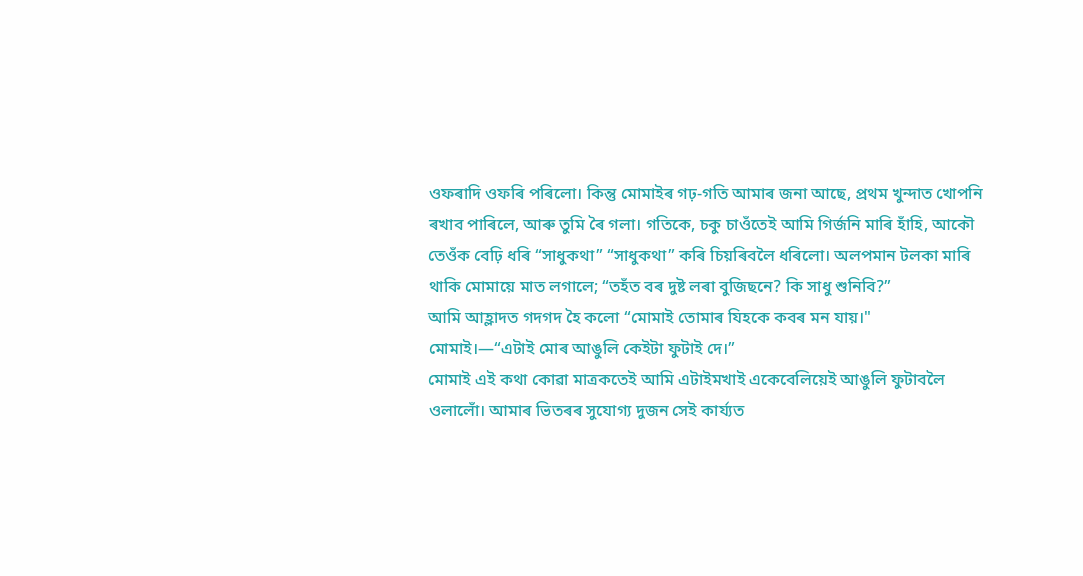ওফৰাদি ওফৰি পৰিলো। কিন্তু মোমাইৰ গঢ়-গতি আমাৰ জনা আছে, প্ৰথম খুন্দাত খোপনি ৰখাব পাৰিলে, আৰু তুমি ৰৈ গলা। গতিকে, চকু চাওঁতেই আমি গিৰ্জনি মাৰি হাঁহি, আকৌ তেওঁক বেঢ়ি ধৰি “সাধুকথা” “সাধুকথা” কৰি চিয়ৰিবলৈ ধৰিলো। অলপমান টলকা মাৰি থাকি মোমায়ে মাত লগালে; “তহঁত বৰ দুষ্ট লৰা বুজিছনে? কি সাধু শুনিবি?”
আমি আহ্লাদত গদগদ হৈ কলো “মোমাই তোমাৰ যিহকে কবৰ মন যায়।"
মোমাই।—“এটাই মোৰ আঙুলি কেইটা ফুটাই দে।”
মোমাই এই কথা কোৱা মাত্ৰকতেই আমি এটাইমখাই একেবেলিয়েই আঙুলি ফুটাবলৈ ওলালোঁ। আমাৰ ভিতৰৰ সুযোগ্য দুজন সেই কাৰ্য্যত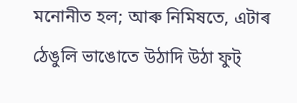মনোনীত হল; আৰু নিমিষতে, এটাৰ ঠেঙুলি ভাঙোতে উঠাদি উঠা ফুট্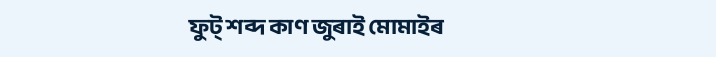ফুট্ শব্দ কাণ জুৰাই মোমাইৰ